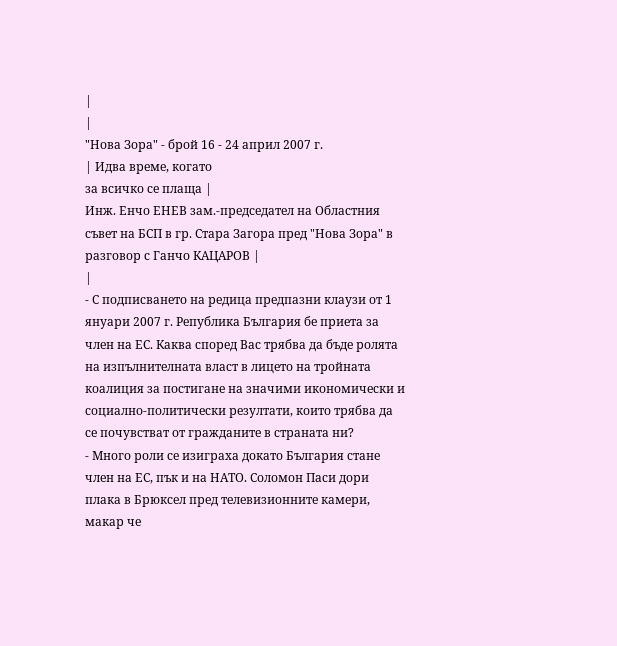|
|
"Нова Зора" - брой 16 - 24 април 2007 г.
| Идва време, когато
за всичко се плаща |
Инж. Енчо ЕНЕВ зам.-председател на Областния съвет на БСП в гр. Стара Загора пред "Нова Зора" в разговор с Ганчо КАЦАРОВ |
|
- С подписването на редица предпазни клаузи от 1 януари 2007 г. Република България бе приета за член на ЕС. Каква според Вас трябва да бъде ролята на изпълнителната власт в лицето на тройната коалиция за постигане на значими икономически и социално-политически резултати, които трябва да се почувстват от гражданите в страната ни?
- Много роли се изиграха докато България стане член на ЕС, пък и на НАТО. Соломон Паси дори плака в Брюксел пред телевизионните камери, макар че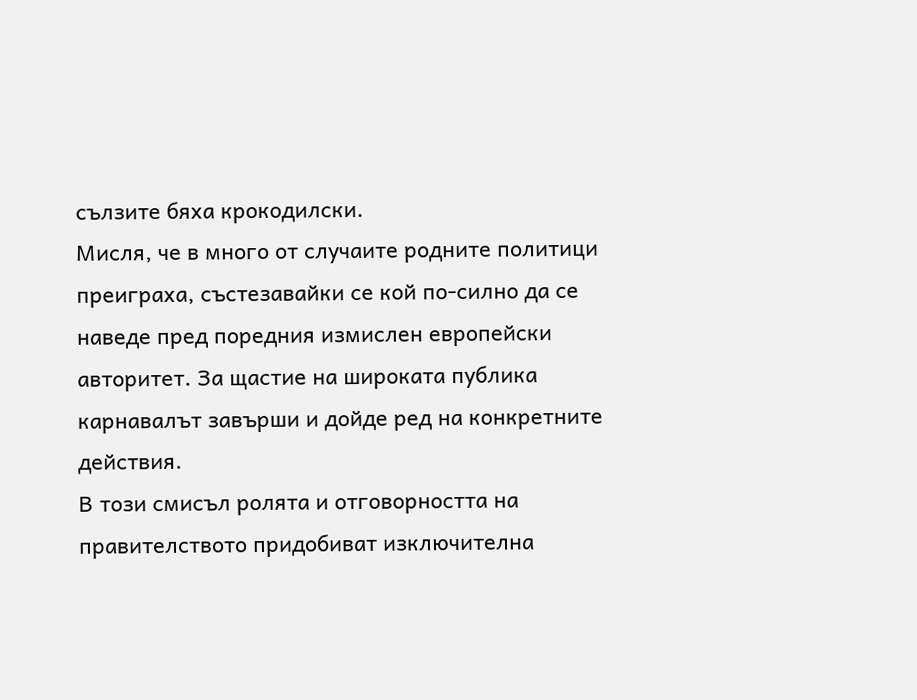сълзите бяха крокодилски.
Мисля, че в много от случаите родните политици преиграха, състезавайки се кой по-силно да се наведе пред поредния измислен европейски авторитет. За щастие на широката публика карнавалът завърши и дойде ред на конкретните действия.
В този смисъл ролята и отговорността на правителството придобиват изключителна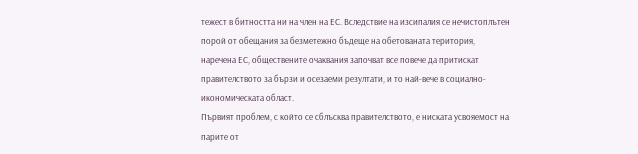тежест в битността ни на член на ЕС. Вследствие на изсипалия се нечистоплътен порой от обещания за безметежно бъдеще на обетованата територия, наречена ЕС, обществените очаквания започват все повече да притискат правителството за бързи и осезаеми резултати, и то най-вече в социално-икономическата област.
Първият проблем, с който се сблъсква правителството, е ниската усвояемост на парите от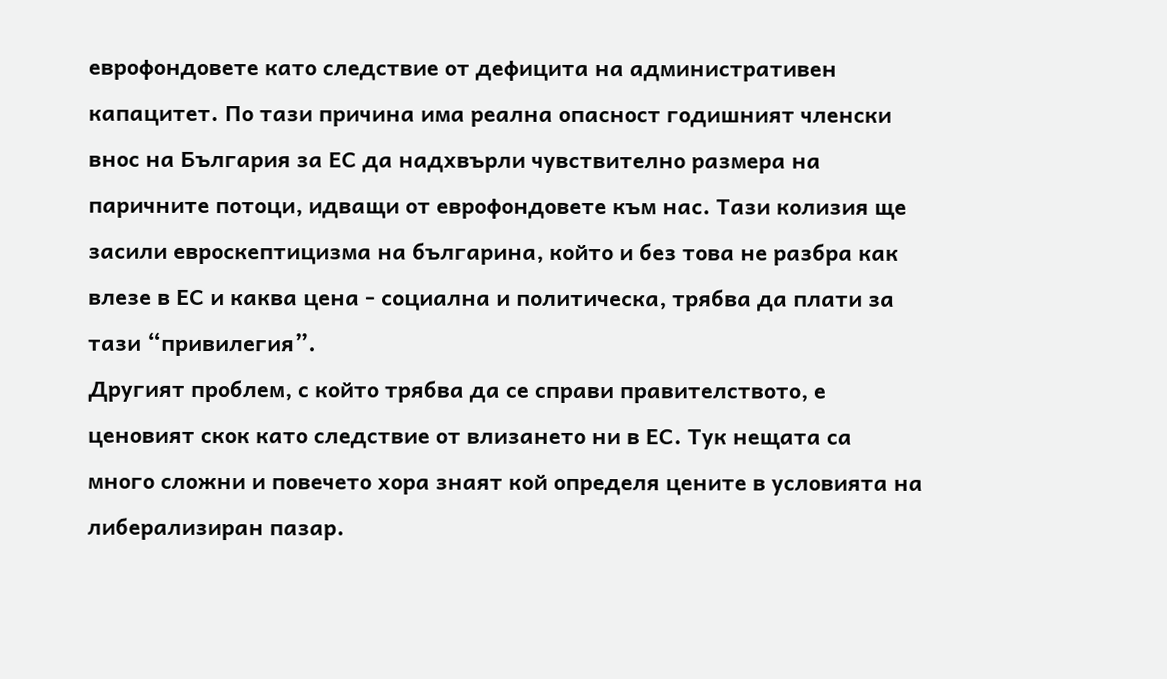еврофондовете като следствие от дефицита на административен капацитет. По тази причина има реална опасност годишният членски внос на България за ЕС да надхвърли чувствително размера на паричните потоци, идващи от еврофондовете към нас. Тази колизия ще засили евроскептицизма на българина, който и без това не разбра как влезе в ЕС и каква цена - социална и политическа, трябва да плати за тази “привилегия”.
Другият проблем, с който трябва да се справи правителството, е ценовият скок като следствие от влизането ни в ЕС. Тук нещата са много сложни и повечето хора знаят кой определя цените в условията на либерализиран пазар.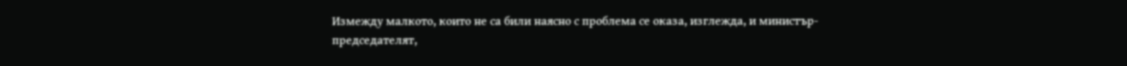Измежду малкото, които не са били наясно с проблема се оказа, изглежда, и министър-председателят,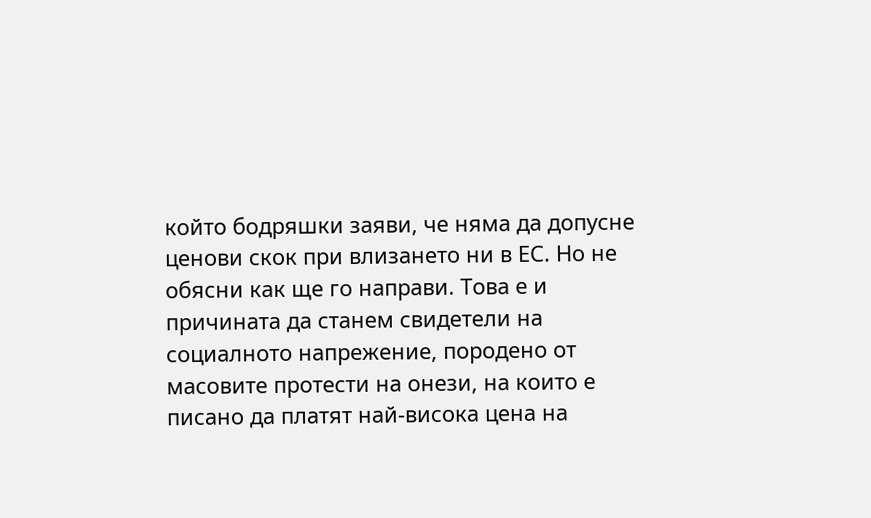който бодряшки заяви, че няма да допусне ценови скок при влизането ни в ЕС. Но не обясни как ще го направи. Това е и причината да станем свидетели на социалното напрежение, породено от масовите протести на онези, на които е писано да платят най-висока цена на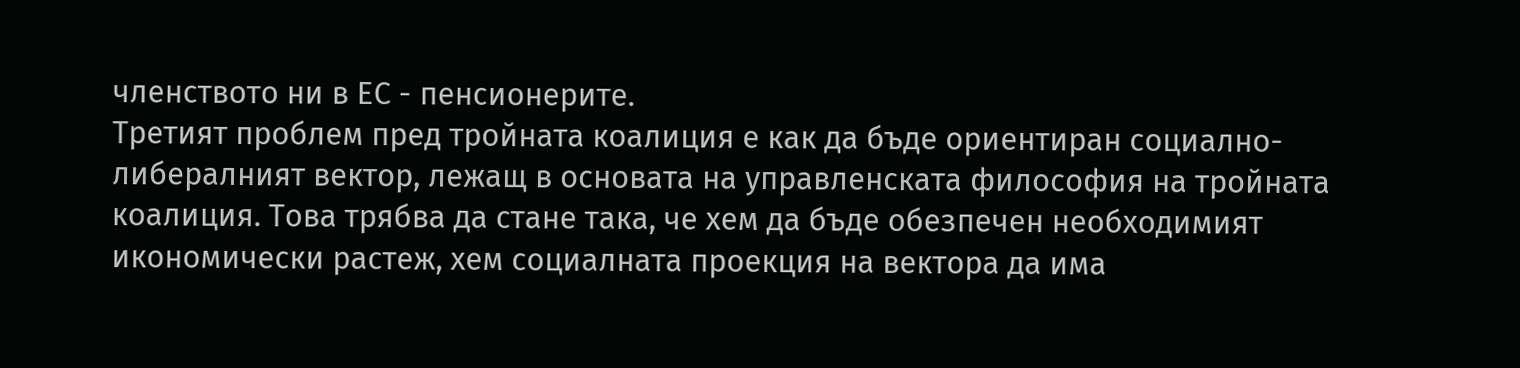членството ни в ЕС - пенсионерите.
Третият проблем пред тройната коалиция е как да бъде ориентиран социално-либералният вектор, лежащ в основата на управленската философия на тройната коалиция. Това трябва да стане така, че хем да бъде обезпечен необходимият икономически растеж, хем социалната проекция на вектора да има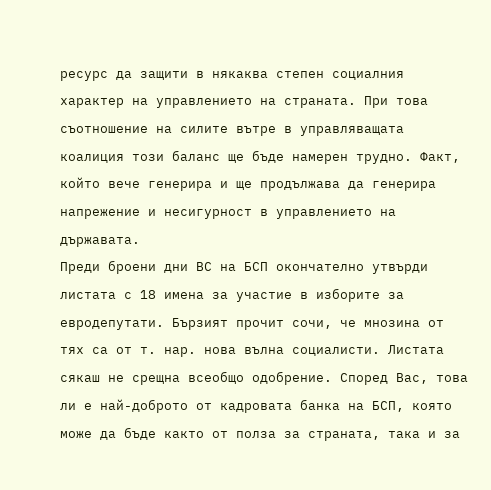ресурс да защити в някаква степен социалния характер на управлението на страната. При това съотношение на силите вътре в управляващата коалиция този баланс ще бъде намерен трудно. Факт, който вече генерира и ще продължава да генерира напрежение и несигурност в управлението на държавата.
Преди броени дни ВС на БСП окончателно утвърди листата с 18 имена за участие в изборите за евродепутати. Бързият прочит сочи, че мнозина от тях са от т. нар. нова вълна социалисти. Листата сякаш не срещна всеобщо одобрение. Според Вас, това ли е най-доброто от кадровата банка на БСП, която може да бъде както от полза за страната, така и за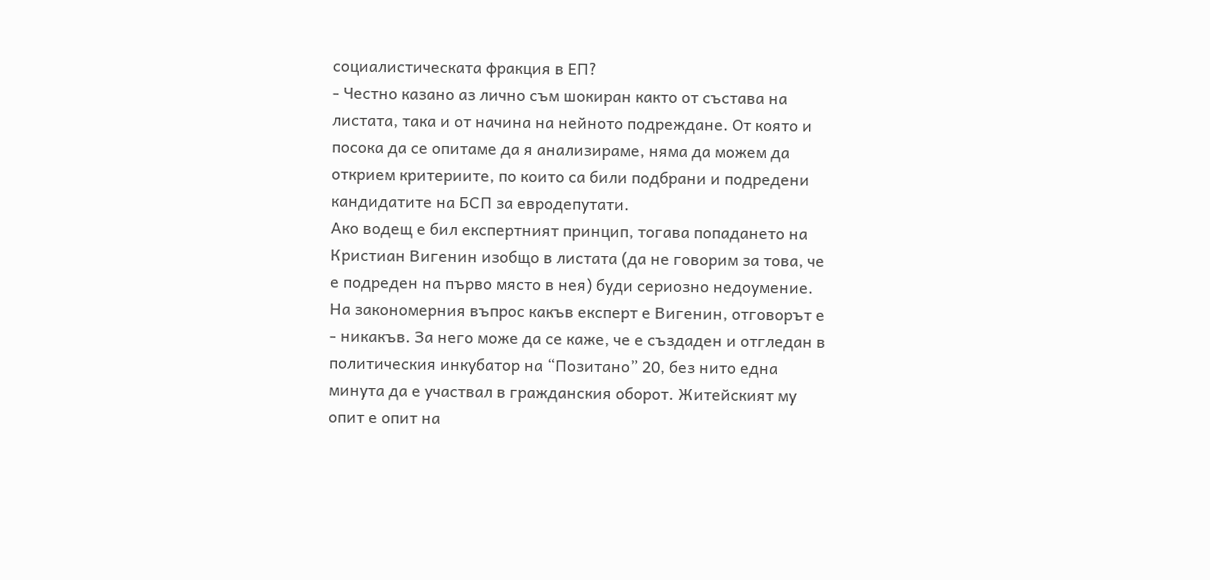социалистическата фракция в ЕП?
- Честно казано аз лично съм шокиран както от състава на листата, така и от начина на нейното подреждане. От която и посока да се опитаме да я анализираме, няма да можем да открием критериите, по които са били подбрани и подредени кандидатите на БСП за евродепутати.
Ако водещ е бил експертният принцип, тогава попадането на Кристиан Вигенин изобщо в листата (да не говорим за това, че е подреден на първо място в нея) буди сериозно недоумение. На закономерния въпрос какъв експерт е Вигенин, отговорът е - никакъв. За него може да се каже, че е създаден и отгледан в политическия инкубатор на “Позитано” 20, без нито една минута да е участвал в гражданския оборот. Житейският му опит е опит на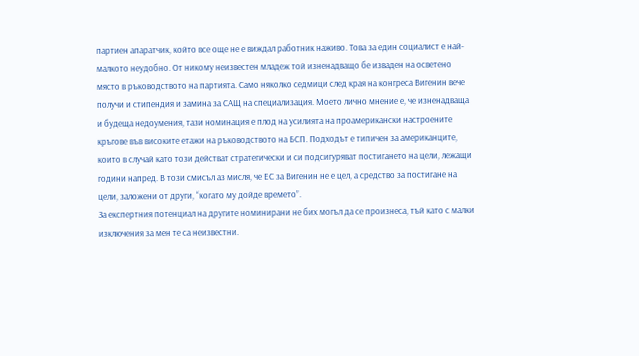партиен апаратчик, който все още не е виждал работник наживо. Това за един социалист е най-малкото неудобно. От никому неизвестен младеж той изненадващо бе изваден на осветено място в ръководството на партията. Само няколко седмици след края на конгреса Вигенин вече получи и стипендия и замина за САЩ на специализация. Моето лично мнение е, че изненадваща и будеща недоумения, тази номинация е плод на усилията на проамерикански настроените кръгове във високите етажи на ръководството на БСП. Подходът е типичен за американците, които в случай като този действат стратегически и си подсигуряват постигането на цели, лежащи години напред. В този смисъл аз мисля, че ЕС за Вигенин не е цел, а средство за постигане на цели, заложени от други, “когато му дойде времето”.
За експертния потенциал на другите номинирани не бих могъл да се произнеса, тъй като с малки изключения за мен те са неизвестни.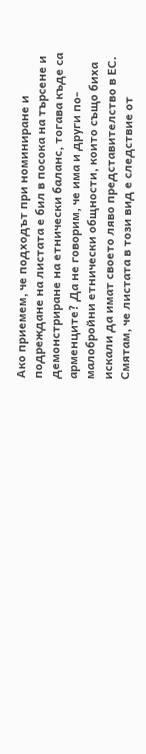Ако приемем, че подходът при номиниране и подреждане на листата е бил в посока на търсене и демонстриране на етнически баланс, тогава къде са арменците? Да не говорим, че има и други по-малобройни етнически общности, които също биха искали да имат своето ляво представителство в ЕС.
Смятам, че листата в този вид е следствие от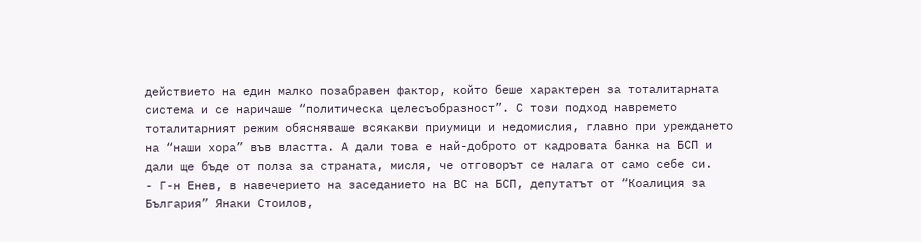действието на един малко позабравен фактор, който беше характерен за тоталитарната система и се наричаше “политическа целесъобразност”. С този подход навремето тоталитарният режим обясняваше всякакви приумици и недомислия, главно при уреждането на “наши хора” във властта. А дали това е най-доброто от кадровата банка на БСП и дали ще бъде от полза за страната, мисля, че отговорът се налага от само себе си.
- Г-н Енев, в навечерието на заседанието на ВС на БСП, депутатът от “Коалиция за България” Янаки Стоилов,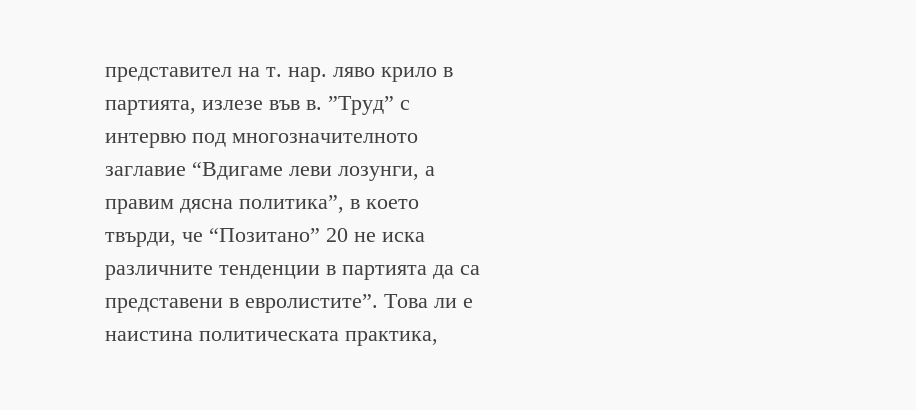представител на т. нар. ляво крило в партията, излезе във в. ”Труд” с интервю под многозначителното заглавие “Вдигаме леви лозунги, а правим дясна политика”, в което твърди, че “Позитано” 20 не иска различните тенденции в партията да са представени в евролистите”. Това ли е наистина политическата практика,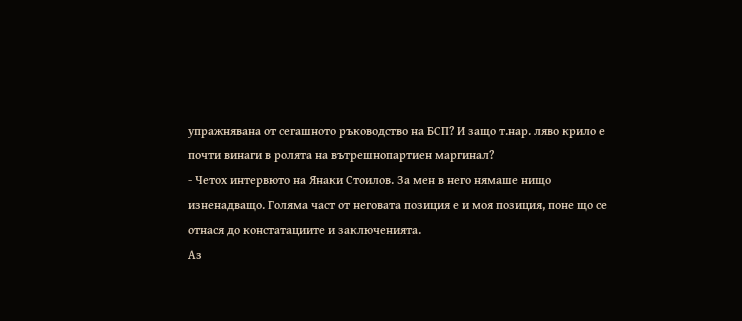упражнявана от сегашното ръководство на БСП? И защо т.нар. ляво крило е почти винаги в ролята на вътрешнопартиен маргинал?
- Четох интервюто на Янаки Стоилов. За мен в него нямаше нищо изненадващо. Голяма част от неговата позиция е и моя позиция, поне що се отнася до констатациите и заключенията.
Аз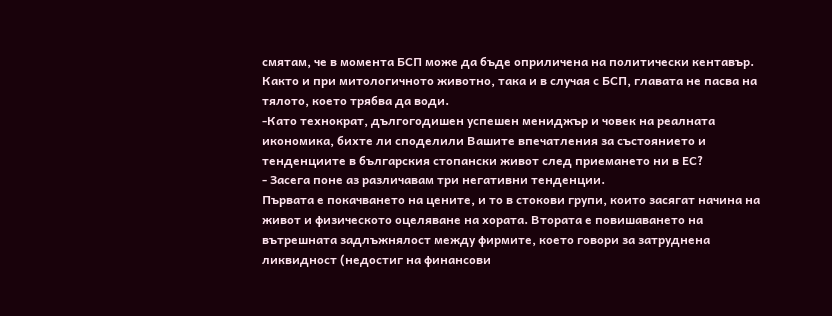смятам, че в момента БСП може да бъде оприличена на политически кентавър. Както и при митологичното животно, така и в случая с БСП, главата не пасва на тялото, което трябва да води.
-Като технократ, дългогодишен успешен мениджър и човек на реалната икономика, бихте ли споделили Вашите впечатления за състоянието и тенденциите в българския стопански живот след приемането ни в ЕС?
- Засега поне аз различавам три негативни тенденции.
Първата е покачването на цените, и то в стокови групи, които засягат начина на живот и физическото оцеляване на хората. Втората е повишаването на вътрешната задлъжнялост между фирмите, което говори за затруднена ликвидност (недостиг на финансови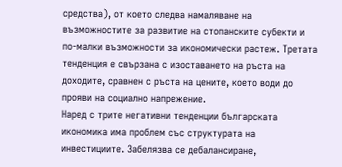средства), от което следва намаляване на възможностите за развитие на стопанските субекти и по-малки възможности за икономически растеж. Третата тенденция е свързана с изоставането на ръста на доходите, сравнен с ръста на цените, което води до прояви на социално напрежение.
Наред с трите негативни тенденции българската икономика има проблем със структурата на инвестициите. Забелязва се дебалансиране,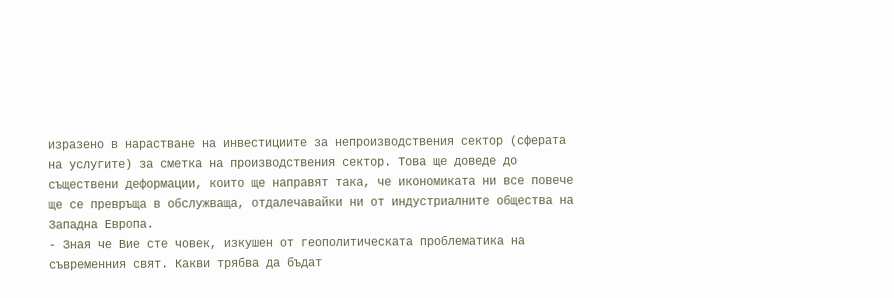изразено в нарастване на инвестициите за непроизводствения сектор (сферата на услугите) за сметка на производствения сектор. Това ще доведе до съществени деформации, които ще направят така, че икономиката ни все повече ще се превръща в обслужваща, отдалечавайки ни от индустриалните общества на Западна Европа.
- Зная че Вие сте човек, изкушен от геополитическата проблематика на съвременния свят. Какви трябва да бъдат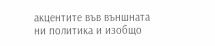акцентите във външната ни политика и изобщо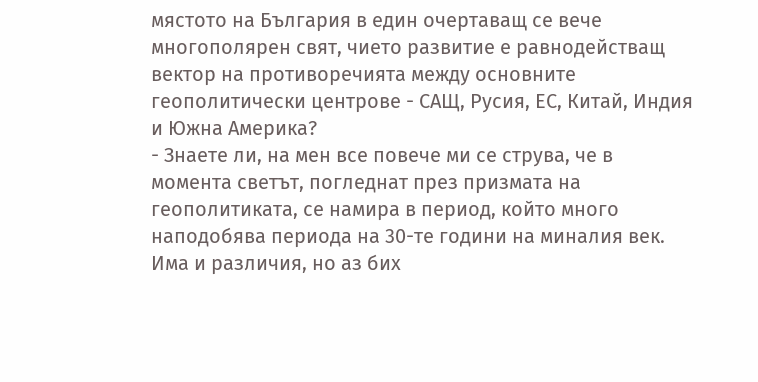мястото на България в един очертаващ се вече многополярен свят, чието развитие е равнодействащ вектор на противоречията между основните геополитически центрове - САЩ, Русия, ЕС, Китай, Индия и Южна Америка?
- Знаете ли, на мен все повече ми се струва, че в момента светът, погледнат през призмата на геополитиката, се намира в период, който много наподобява периода на 30-те години на миналия век.
Има и различия, но аз бих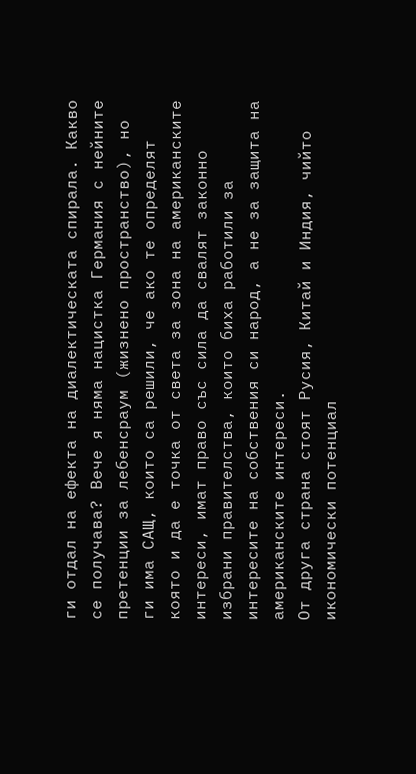ги отдал на ефекта на диалектическата спирала. Какво се получава? Вече я няма нацистка Германия с нейните претенции за лебенсраум (жизнено пространство), но ги има САЩ, които са решили, че ако те определят която и да е точка от света за зона на американските интереси, имат право със сила да свалят законно избрани правителства, които биха работили за интересите на собствения си народ, а не за защита на американските интереси.
От друга страна стоят Русия, Китай и Индия, чийто икономически потенциал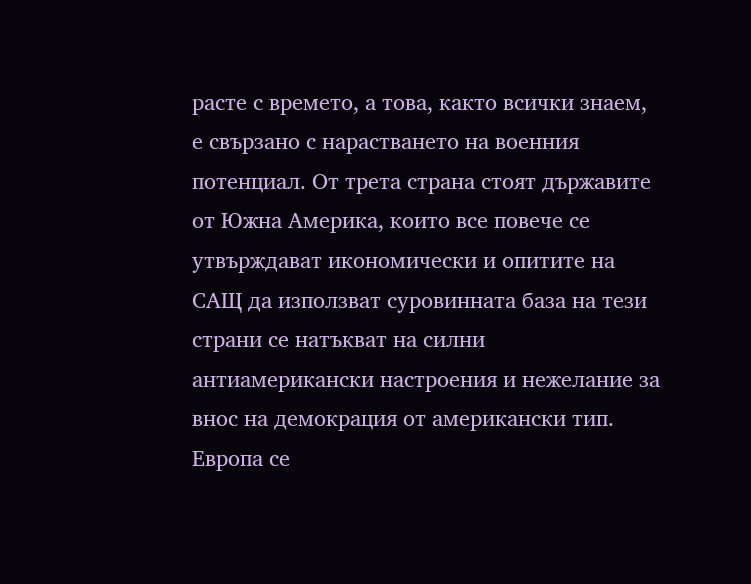расте с времето, а това, както всички знаем, е свързано с нарастването на военния потенциал. От трета страна стоят държавите от Южна Америка, които все повече се утвърждават икономически и опитите на САЩ да използват суровинната база на тези страни се натъкват на силни антиамерикански настроения и нежелание за внос на демокрация от американски тип.
Европа се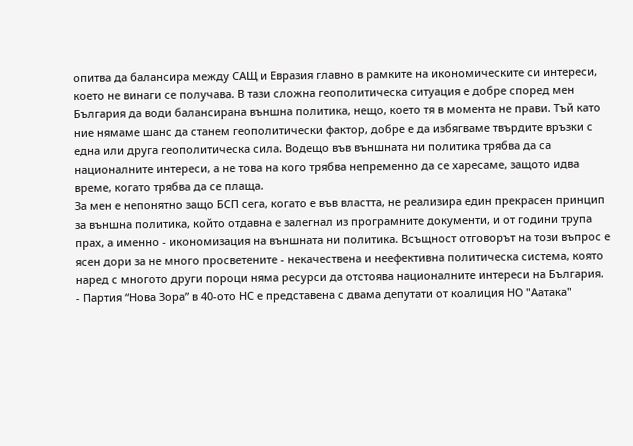опитва да балансира между САЩ и Евразия главно в рамките на икономическите си интереси, което не винаги се получава. В тази сложна геополитическа ситуация е добре според мен България да води балансирана външна политика, нещо, което тя в момента не прави. Тъй като ние нямаме шанс да станем геополитически фактор, добре е да избягваме твърдите връзки с една или друга геополитическа сила. Водещо във външната ни политика трябва да са националните интереси, а не това на кого трябва непременно да се харесаме, защото идва време, когато трябва да се плаща.
За мен е непонятно защо БСП сега, когато е във властта, не реализира един прекрасен принцип за външна политика, който отдавна е залегнал из програмните документи, и от години трупа прах, а именно - икономизация на външната ни политика. Всъщност отговорът на този въпрос е ясен дори за не много просветените - некачествена и неефективна политическа система, която наред с многото други пороци няма ресурси да отстоява националните интереси на България.
- Партия “Нова Зора” в 40-ото НС е представена с двама депутати от коалиция НО "Аатака"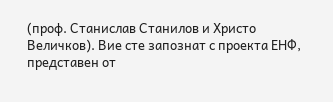(проф. Станислав Станилов и Христо Величков). Вие сте запознат с проекта ЕНФ, представен от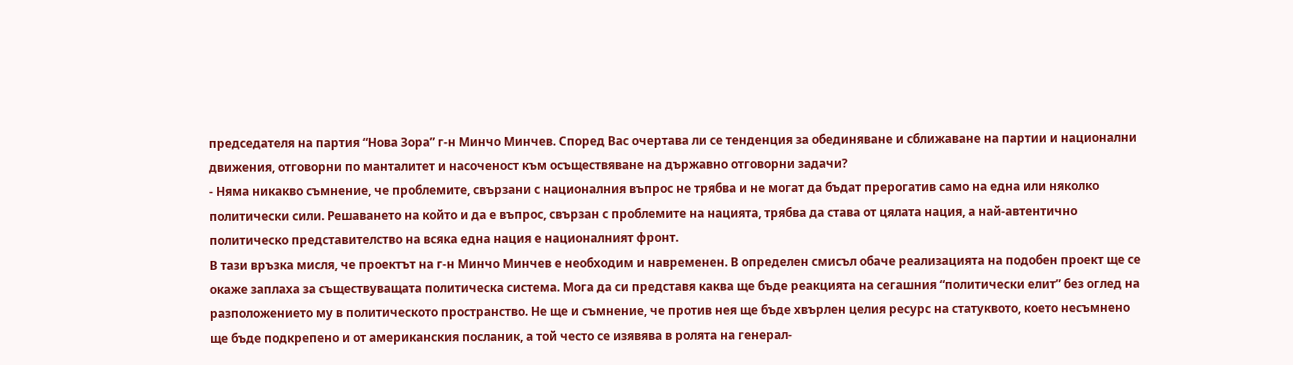председателя на партия “Нова Зора” г-н Минчо Минчев. Според Вас очертава ли се тенденция за обединяване и сближаване на партии и национални движения, отговорни по манталитет и насоченост към осъществяване на държавно отговорни задачи?
- Няма никакво съмнение, че проблемите, свързани с националния въпрос не трябва и не могат да бъдат прерогатив само на една или няколко политически сили. Решаването на който и да е въпрос, свързан с проблемите на нацията, трябва да става от цялата нация, а най-автентично политическо представителство на всяка една нация е националният фронт.
В тази връзка мисля, че проектът на г-н Минчо Минчев е необходим и навременен. В определен смисъл обаче реализацията на подобен проект ще се окаже заплаха за съществуващата политическа система. Мога да си представя каква ще бъде реакцията на сегашния “политически елит” без оглед на разположението му в политическото пространство. Не ще и съмнение, че против нея ще бъде хвърлен целия ресурс на статуквото, което несъмнено ще бъде подкрепено и от американския посланик, а той често се изявява в ролята на генерал-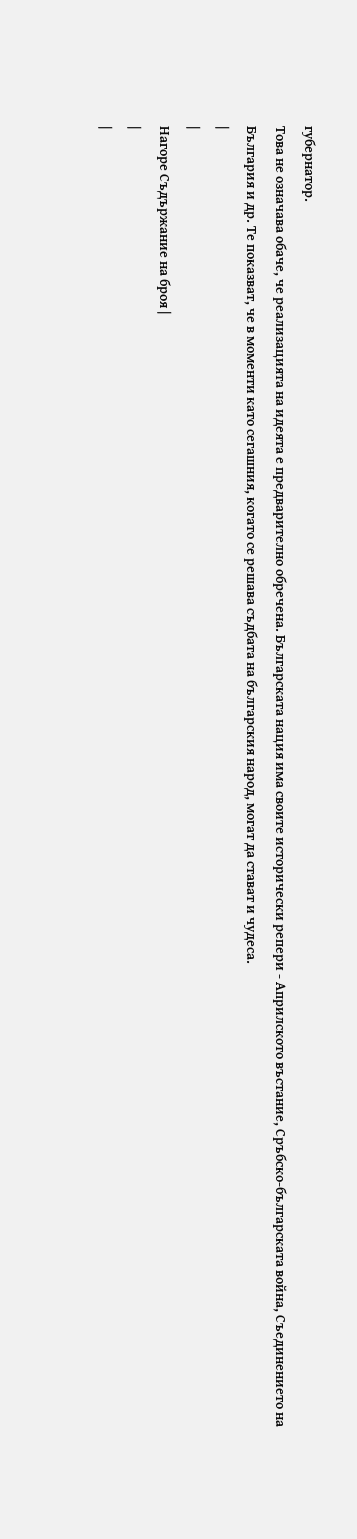губернатор.
Това не означава обаче, че реализацията на идеята е предварително обречена. Българската нация има своите исторически репери - Априлското въстание, Сръбско-българската война, Съединението на България и др. Те показват, че в моменти като сегашния, когато се решава съдбата на българския народ, могат да стават и чудеса.
|
|
Нагоре Съдържание на броя |
|
|